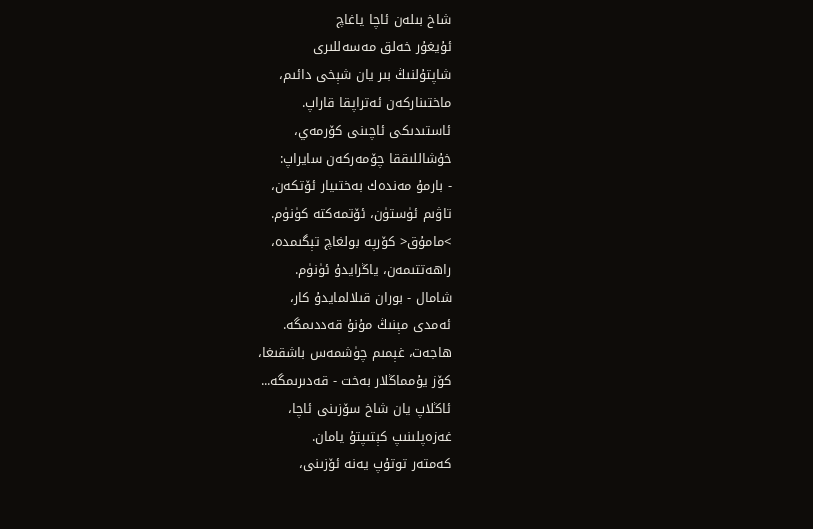شاخ بىلەن ئاچا ياغاچ
ئۇيغۇر خەلق مەسەللىرى
شاپتۇلنىڭ بىر يان شېخى دائىم،
ماختىناركەن ئەتراپقا قاراپ.
ئاستىدىكى ئاچىنى كۆرمەي،
خۇشاللىققا چۆمەركەن سايراپ:
- بارمۇ مەندەك بەختىيار ئۆتكەن،
تاۋىم ئۈستۈن، ئۆتمەكتە كۈنۈم.
>مامۇق< كۆرپە بولغاچ تېگىمدە،
راھەتتىمەن، ياڭرايدۇ ئۈنۈم.
شامال - بوران قىلالمايدۇ كار،
ئەمدى مېنىڭ مۇنۇ قەددىمگە.
ھاجەت، غېمىم چۈشمەس باشقىغا،
كۆز يۇمماڭلار بەخت - قەدىرىمگە...
ئاڭلاپ يان شاخ سۆزىنى ئاچا،
غەزەپلىنىپ كېتىپتۇ يامان.
كەمتەر توتۇپ يەنە ئۆزىنى،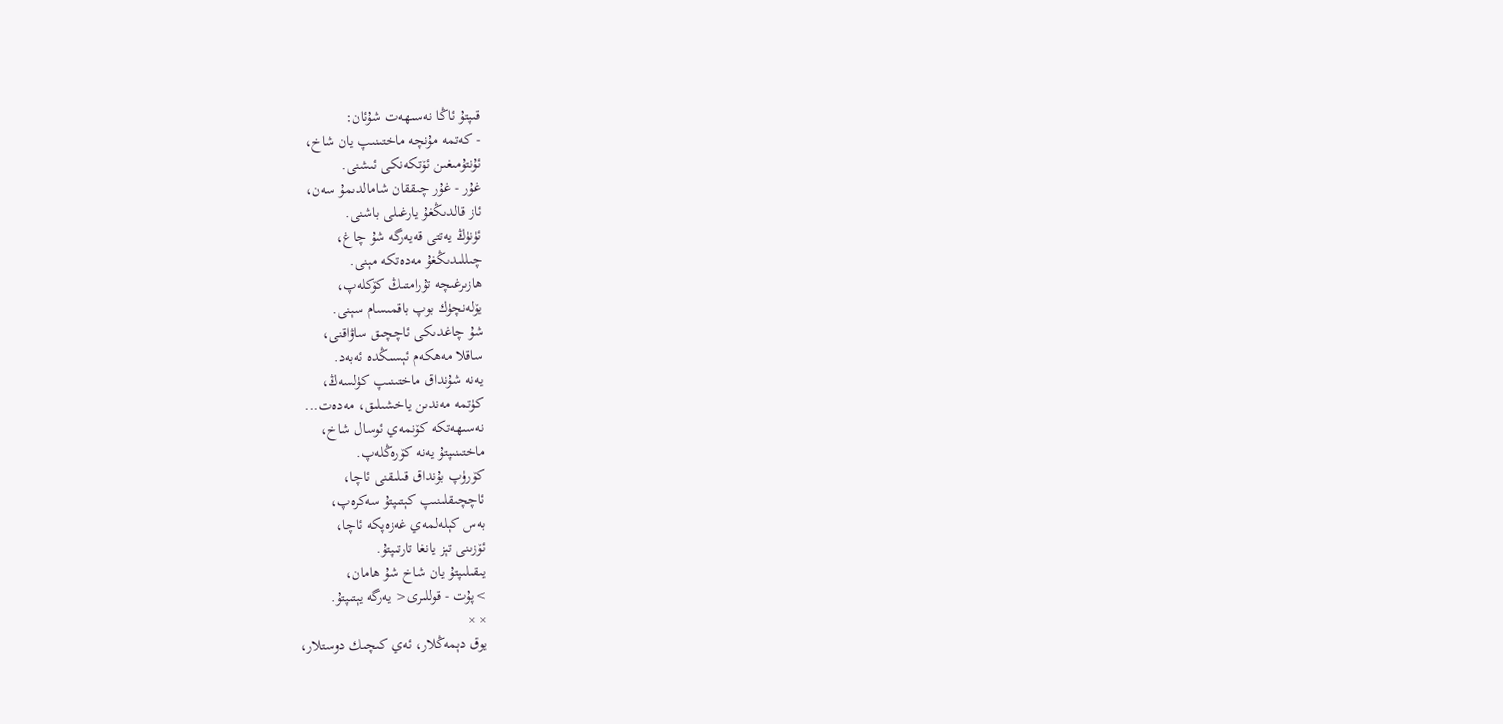قىپتۇ ئاڭا نەسىھەت شۇئان:
- كەتمە مۇنچە ماختىنىپ يان شاخ،
ئۇنتۇمىغىن ئۆتكەنكى ئىشنى.
غۇر - غۇر چىققان شامالدىمۇ سەن،
ئاز قالدىڭغۇ يارغىلى باشنى.
ئۈنۈڭ يەتتى قەيەرگە شۇ چاغ،
چىللىدىڭغۇ مەدەتكە مېنى.
ھازىرغىچە تۇرامتىڭ كۆكلەپ،
يۆلەنچۈك بوپ باقمىسام سېنى.
شۇ چاغدىكى ئاچچىق ساۋاقنى،
ساقلا مەھكەم ئېسىڭدە ئەبەد.
يەنە شۇنداق ماختىنىپ كۈلسەڭ،
كۈتمە مەندىن ياخشىلىق، مەدەت...
نەسىھەتكە كۆنمەي ئوسال شاخ،
ماختىنىپتۇ يەنە كۆرەڭلەپ.
كۆرۈپ بۇنداق قىلىقنى ئاچا،
ئاچچىقلىنىپ كېتىپتۇ سەكرەپ،
بەس كېلەلمەي غەزەپكە ئاچا،
ئۆزىنى تېز يانغا تارتىپتۇ.
يىقىلىپتۇ يان شاخ شۇ ھامان،
>پۇت - قوللىرى< يەرگە يېتىپتۇ.
× ×
يوق دېمەڭلار، ئەي كىچىك دوستلار،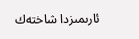ئارىمىزدا شاختەك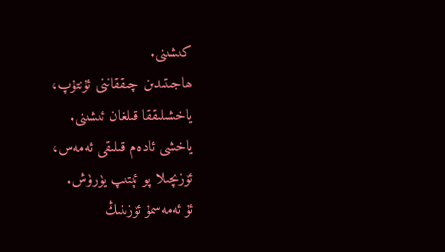كىشىنى.
ھاجىتىدىن چىققاننى ئۇنتۇپ،
ياخشىلىققا قىلغان ئىشىنى.
ياخشى ئادەم قىلىقى ئەمەس،
ئۆزىچىلا پو ئېتىپ يۈرۈش.
ئۇ ئەمەسمۇ ئۆزىنىڭ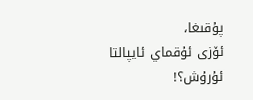پۇقىغا،
ئۆزى ئۇقماي ئايپالتا ئۇرۇش؟!